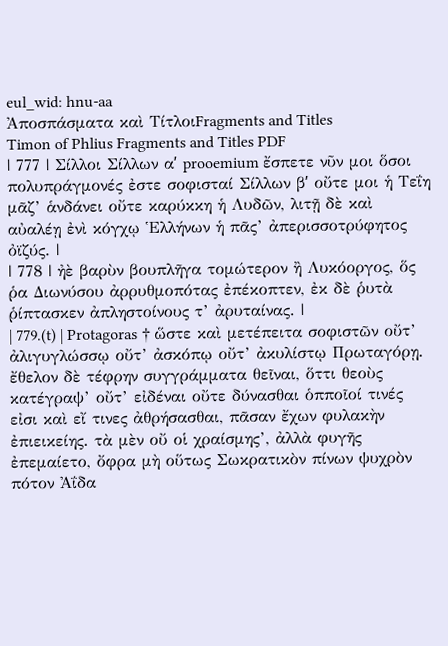eul_wid: hnu-aa
Ἀποσπάσματα καὶ ΤίτλοιFragments and Titles
Timon of Phlius Fragments and Titles PDF
| 777 | Σίλλοι Σίλλων αʹ prooemium ἔσπετε νῦν μοι ὅσοι πολυπράγμονές ἐστε σοφισταί Σίλλων βʹ οὔτε μοι ἡ Τεΐη μᾶζ’ ἁνδάνει οὔτε καρύκκη ἡ Λυδῶν, λιτῇ δὲ καὶ αὐαλέῃ ἐνὶ κόγχῳ Ἑλλήνων ἡ πᾶς’ ἀπερισσοτρύφητος ὀϊζύς. |
| 778 | ἠὲ βαρὺν βουπλῆγα τομώτερον ἢ Λυκόοργος, ὅς ῥα Διωνύσου ἀρρυθμοπότας ἐπέκοπτεν, ἐκ δὲ ῥυτὰ ῥίπτασκεν ἀπληστοίνους τ’ ἀρυταίνας. |
| 779.(t) | Protagoras † ὥστε καὶ μετέπειτα σοφιστῶν οὔτ’ ἀλιγυγλώσσῳ οὔτ’ ἀσκόπῳ οὔτ’ ἀκυλίστῳ Πρωταγόρῃ. ἔθελον δὲ τέφρην συγγράμματα θεῖναι, ὅττι θεοὺς κατέγραψ’ οὔτ’ εἰδέναι οὔτε δύνασθαι ὁπποῖοί τινές εἰσι καὶ εἴ τινες ἀθρήσασθαι, πᾶσαν ἔχων φυλακὴν ἐπιεικείης. τὰ μὲν οὔ οἱ χραίσμης’, ἀλλὰ φυγῆς ἐπεμαίετο, ὄφρα μὴ οὕτως Σωκρατικὸν πίνων ψυχρὸν πότον Ἀΐδα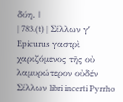δύη. |
| 783.(t) | Σίλλων γʹ Epicurus γαστρὶ χαριζόμενος τῆς οὐ λαμυρώτερον οὐδέν Σίλλων libri incerti Pyrrho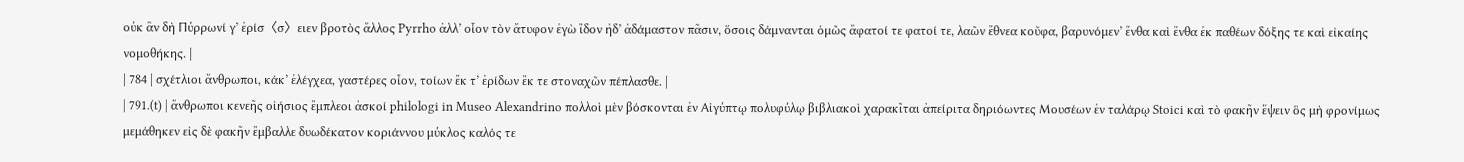οὐκ ἂν δὴ Πύρρωνί γ’ ἐρίσ〈σ〉ειεν βροτὸς ἄλλος Pyrrho ἀλλ’ οἷον τὸν ἄτυφον ἐγὼ ἴδον ἠδ’ ἀδάμαστον πᾶσιν, ὅσοις δάμνανται ὁμῶς ἄφατοί τε φατοί τε, λαῶν ἔθνεα κοῦφα, βαρυνόμεν’ ἔνθα καὶ ἔνθα ἐκ παθέων δόξης τε καὶ εἰκαίης νομοθήκης. |
| 784 | σχέτλιοι ἄνθρωποι, κάκ’ ἐλέγχεα, γαστέρες οἶον, τοίων ἔκ τ’ ἐρίδων ἔκ τε στοναχῶν πέπλασθε. |
| 791.(t) | ἄνθρωποι κενεῆς οἰήσιος ἔμπλεοι ἀσκοί philologi in Museo Alexandrino πολλοὶ μὲν βόσκονται ἐν Αἰγύπτῳ πολυφύλῳ βιβλιακοὶ χαρακῖται ἀπείριτα δηριόωντες Μουσέων ἐν ταλάρῳ Stoici καὶ τὸ φακῆν ἕψειν ὃς μὴ φρονίμως μεμάθηκεν εἰς δὲ φακῆν ἔμβαλλε δυωδέκατον κοριάννου μύκλος καλός τε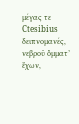μέγας τε Ctesibius δειπνομανές, νεβροῦ ὄμματ’ ἔχων,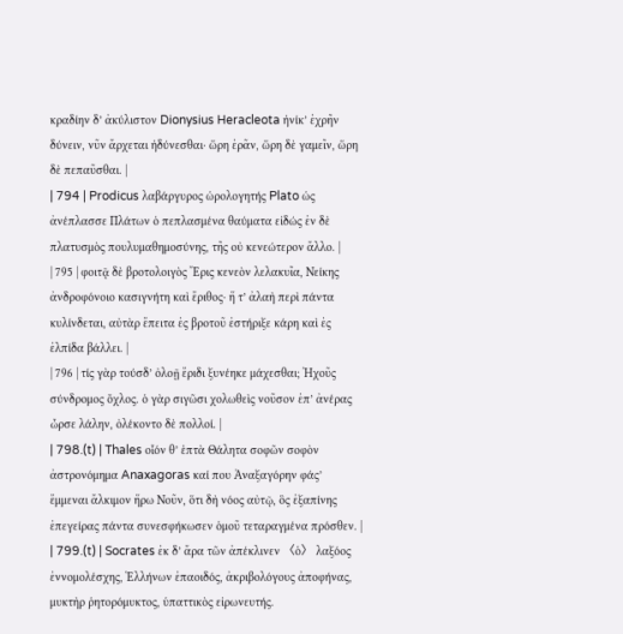κραδίην δ’ ἀκύλιστον Dionysius Heracleota ἡνίκ’ ἐχρῆν δύνειν, νῦν ἄρχεται ἡδύνεσθαι· ὥρη ἐρᾶν, ὥρη δὲ γαμεῖν, ὥρη δὲ πεπαῦσθαι. |
| 794 | Prodicus λαβάργυρος ὡρολογητής Plato ὡς ἀνέπλασσε Πλάτων ὁ πεπλασμένα θαύματα εἰδώς ἐν δὲ πλατυσμὸς πουλυμαθημοσύνης, τῆς οὐ κενεώτερον ἄλλο. |
| 795 | φοιτᾷ δὲ βροτολοιγὸς Ἔρις κενεὸν λελακυῖα, Νείκης ἀνδροφόνοιο κασιγνήτη καὶ ἔριθος· ἥ τ’ ἀλαὴ περὶ πάντα κυλίνδεται, αὐτὰρ ἔπειτα ἐς βροτοῦ ἐστήριξε κάρη καὶ ἐς ἐλπίδα βάλλει. |
| 796 | τίς γὰρ τούσδ’ ὀλοῇ ἔριδι ξυνέηκε μάχεσθαι; Ἠχοῦς σύνδρομος ὄχλος. ὁ γὰρ σιγῶσι χολωθεὶς νοῦσον ἐπ’ ἀνέρας ὦρσε λάλην, ὀλέκοντο δὲ πολλοί. |
| 798.(t) | Thales οἷόν θ’ ἑπτὰ Θάλητα σοφῶν σοφὸν ἀστρονόμημα Anaxagoras καί που Ἀναξαγόρην φάς’ ἔμμεναι ἄλκιμον ἥρω Νοῦν, ὅτι δὴ νόος αὐτῷ, ὃς ἐξαπίνης ἐπεγείρας πάντα συνεσφήκωσεν ὁμοῦ τεταραγμένα πρόσθεν. |
| 799.(t) | Socrates ἐκ δ’ ἄρα τῶν ἀπέκλινεν 〈ὁ〉 λαξόος ἐννομολέσχης, Ἑλλήνων ἐπαοιδός, ἀκριβολόγους ἀποφήνας, μυκτὴρ ῥητορόμυκτος, ὑπαττικὸς εἰρωνευτής.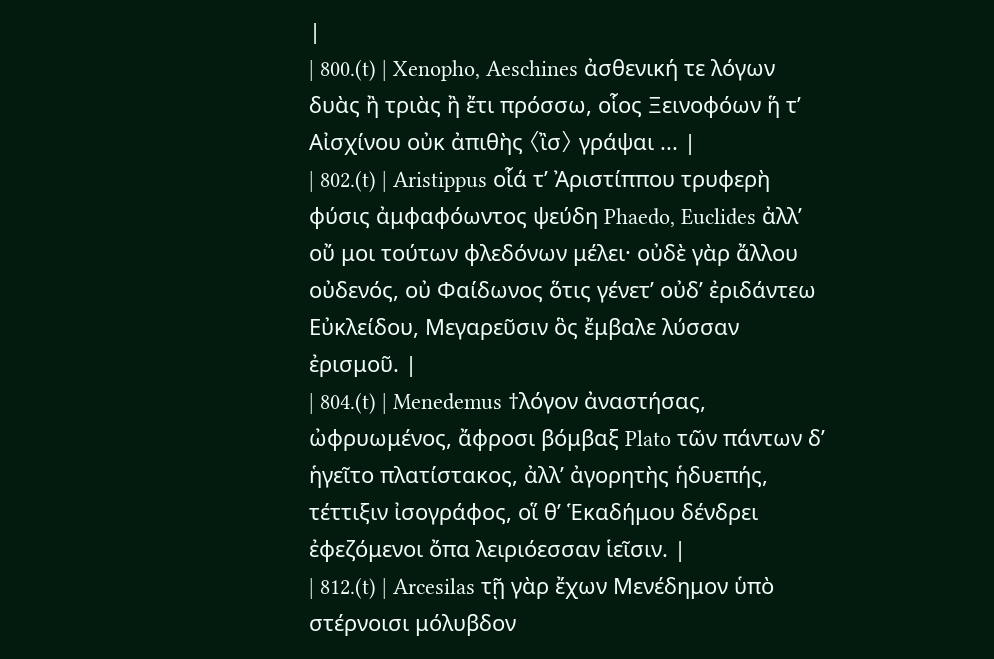|
| 800.(t) | Xenopho, Aeschines ἀσθενική τε λόγων δυὰς ἢ τριὰς ἢ ἔτι πρόσσω, οἷος Ξεινοφόων ἥ τ’ Αἰσχίνου οὐκ ἀπιθὴς 〈ἲσ〉 γράψαι ... |
| 802.(t) | Aristippus οἷά τ’ Ἀριστίππου τρυφερὴ φύσις ἀμφαφόωντος ψεύδη Phaedo, Euclides ἀλλ’ οὔ μοι τούτων φλεδόνων μέλει· οὐδὲ γὰρ ἄλλου οὐδενός, οὐ Φαίδωνος ὅτις γένετ’ οὐδ’ ἐριδάντεω Εὐκλείδου, Μεγαρεῦσιν ὃς ἔμβαλε λύσσαν ἐρισμοῦ. |
| 804.(t) | Menedemus †λόγον ἀναστήσας, ὠφρυωμένος, ἄφροσι βόμβαξ Plato τῶν πάντων δ’ ἡγεῖτο πλατίστακος, ἀλλ’ ἀγορητὴς ἡδυεπής, τέττιξιν ἰσογράφος, οἵ θ’ Ἑκαδήμου δένδρει ἐφεζόμενοι ὄπα λειριόεσσαν ἱεῖσιν. |
| 812.(t) | Arcesilas τῇ γὰρ ἔχων Μενέδημον ὑπὸ στέρνοισι μόλυβδον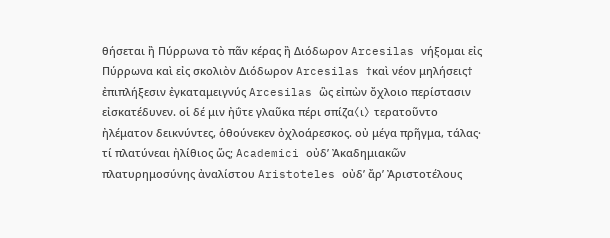θήσεται ἢ Πύρρωνα τὸ πᾶν κέρας ἢ Διόδωρον Arcesilas νήξομαι εἰς Πύρρωνα καὶ εἰς σκολιὸν Διόδωρον Arcesilas †καὶ νέον μηλήσεις† ἐπιπλήξεσιν ἐγκαταμειγνύς Arcesilas ὣς εἰπὼν ὄχλοιο περίστασιν εἰσκατέδυνεν. οἱ δέ μιν ἠΰτε γλαῦκα πέρι σπίζα〈ι〉 τερατοῦντο ἠλέματον δεικνύντες, ὁθούνεκεν ὀχλοάρεσκος. οὐ μέγα πρῆγμα, τάλας· τί πλατύνεαι ἠλίθιος ὥς; Academici οὐδ’ Ἀκαδημιακῶν πλατυρημοσύνης ἀναλίστου Aristoteles οὐδ’ ἄρ’ Ἀριστοτέλους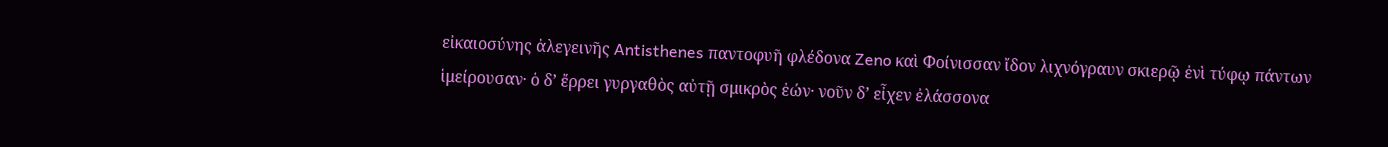εἰκαιοσύνης ἀλεγεινῆς Antisthenes παντοφυῆ φλέδονα Zeno καὶ Φοίνισσαν ἴδον λιχνόγραυν σκιερῷ ἐνὶ τύφῳ πάντων ἱμείρουσαν· ὁ δ’ ἔρρει γυργαθὸς αὐτῇ σμικρὸς ἐών· νοῦν δ’ εἶχεν ἐλάσσονα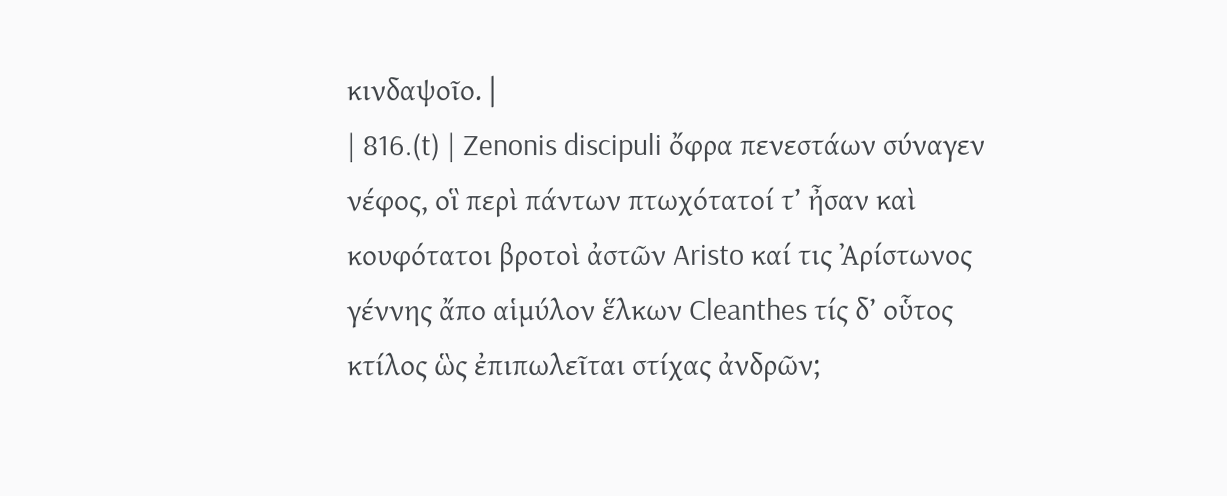κινδαψοῖο. |
| 816.(t) | Zenonis discipuli ὄφρα πενεστάων σύναγεν νέφος, οἳ περὶ πάντων πτωχότατοί τ’ ἦσαν καὶ κουφότατοι βροτοὶ ἀστῶν Aristo καί τις Ἀρίστωνος γέννης ἄπο αἱμύλον ἕλκων Cleanthes τίς δ’ οὗτος κτίλος ὣς ἐπιπωλεῖται στίχας ἀνδρῶν;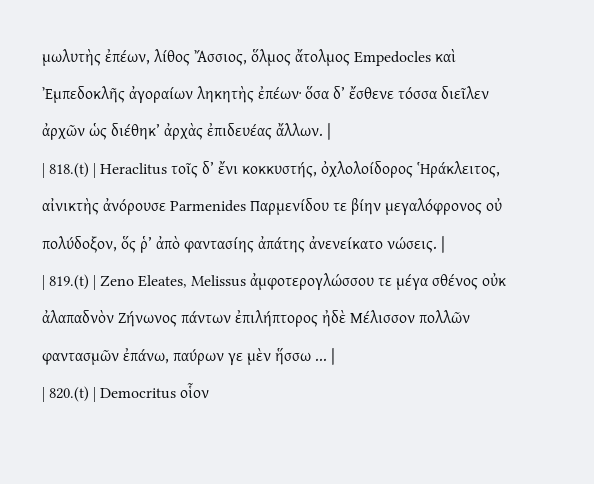μωλυτὴς ἐπέων, λίθος Ἄσσιος, ὅλμος ἄτολμος Empedocles καὶ Ἐμπεδοκλῆς ἀγοραίων ληκητὴς ἐπέων· ὅσα δ’ ἔσθενε τόσσα διεῖλεν ἀρχῶν ὡς διέθηκ’ ἀρχὰς ἐπιδευέας ἄλλων. |
| 818.(t) | Heraclitus τοῖς δ’ ἔνι κοκκυστής, ὀχλολοίδορος Ἡράκλειτος, αἰνικτὴς ἀνόρουσε Parmenides Παρμενίδου τε βίην μεγαλόφρονος οὐ πολύδοξον, ὅς ῥ’ ἀπὸ φαντασίης ἀπάτης ἀνενείκατο νώσεις. |
| 819.(t) | Zeno Eleates, Melissus ἀμφοτερογλώσσου τε μέγα σθένος οὐκ ἀλαπαδνὸν Ζήνωνος πάντων ἐπιλήπτορος ἠδὲ Μέλισσον πολλῶν φαντασμῶν ἐπάνω, παύρων γε μὲν ἥσσω ... |
| 820.(t) | Democritus οἷον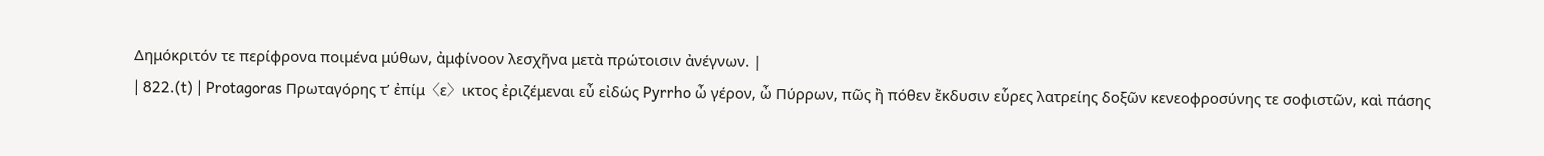Δημόκριτόν τε περίφρονα ποιμένα μύθων, ἀμφίνοον λεσχῆνα μετὰ πρώτοισιν ἀνέγνων. |
| 822.(t) | Protagoras Πρωταγόρης τ’ ἐπίμ〈ε〉ικτος ἐριζέμεναι εὖ εἰδώς Pyrrho ὦ γέρον, ὦ Πύρρων, πῶς ἢ πόθεν ἔκδυσιν εὗρες λατρείης δοξῶν κενεοφροσύνης τε σοφιστῶν, καὶ πάσης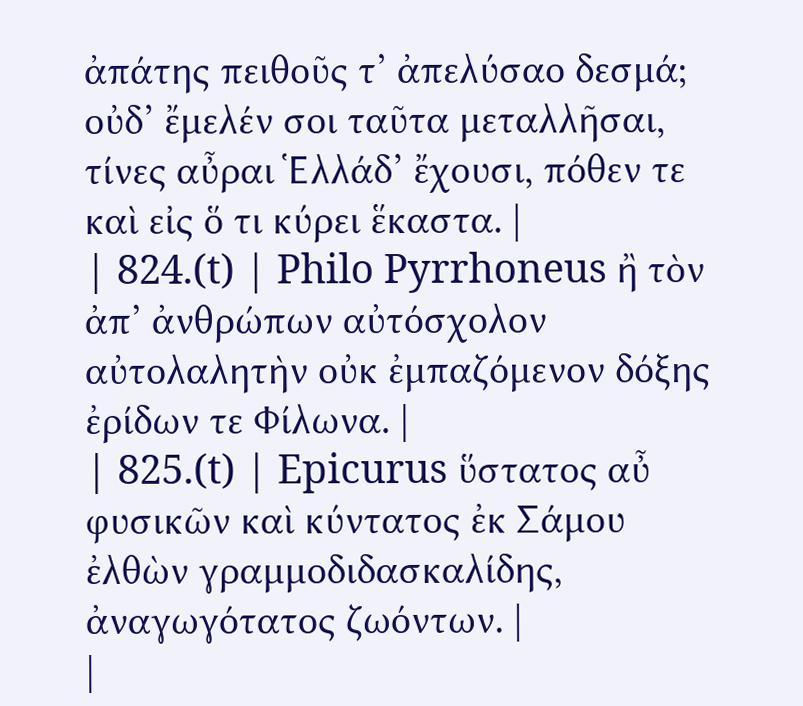ἀπάτης πειθοῦς τ’ ἀπελύσαο δεσμά; οὐδ’ ἔμελέν σοι ταῦτα μεταλλῆσαι, τίνες αὖραι Ἑλλάδ’ ἔχουσι, πόθεν τε καὶ εἰς ὅ τι κύρει ἕκαστα. |
| 824.(t) | Philo Pyrrhoneus ἢ τὸν ἀπ’ ἀνθρώπων αὐτόσχολον αὐτολαλητὴν οὐκ ἐμπαζόμενον δόξης ἐρίδων τε Φίλωνα. |
| 825.(t) | Epicurus ὕστατος αὖ φυσικῶν καὶ κύντατος ἐκ Σάμου ἐλθὼν γραμμοδιδασκαλίδης, ἀναγωγότατος ζωόντων. |
|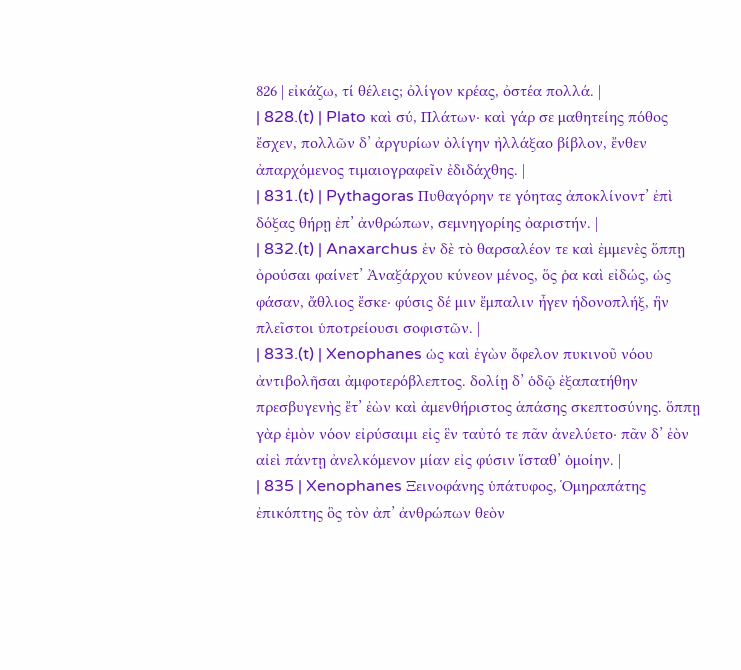826 | εἰκάζω, τί θέλεις; ὀλίγον κρέας, ὀστέα πολλά. |
| 828.(t) | Plato καὶ σύ, Πλάτων· καὶ γάρ σε μαθητείης πόθος ἔσχεν, πολλῶν δ’ ἀργυρίων ὀλίγην ἠλλάξαο βίβλον, ἔνθεν ἀπαρχόμενος τιμαιογραφεῖν ἐδιδάχθης. |
| 831.(t) | Pythagoras Πυθαγόρην τε γόητας ἀποκλίνοντ’ ἐπὶ δόξας θήρῃ ἐπ’ ἀνθρώπων, σεμνηγορίης ὀαριστήν. |
| 832.(t) | Anaxarchus ἐν δὲ τὸ θαρσαλέον τε καὶ ἐμμενὲς ὅππῃ ὀρούσαι φαίνετ’ Ἀναξάρχου κύνεον μένος, ὅς ῥα καὶ εἰδώς, ὡς φάσαν, ἄθλιος ἔσκε· φύσις δέ μιν ἔμπαλιν ἦγεν ἡδονοπλήξ, ἣν πλεῖστοι ὑποτρείουσι σοφιστῶν. |
| 833.(t) | Xenophanes ὡς καὶ ἐγὼν ὄφελον πυκινοῦ νόου ἀντιβολῆσαι ἀμφοτερόβλεπτος. δολίῃ δ’ ὁδῷ ἐξαπατήθην πρεσβυγενὴς ἔτ’ ἐὼν καὶ ἀμενθήριστος ἁπάσης σκεπτοσύνης. ὅππῃ γὰρ ἐμὸν νόον εἰρύσαιμι εἰς ἓν ταὐτό τε πᾶν ἀνελύετο· πᾶν δ’ ἐὸν αἰεὶ πάντῃ ἀνελκόμενον μίαν εἰς φύσιν ἵσταθ’ ὁμοίην. |
| 835 | Xenophanes Ξεινοφάνης ὑπάτυφος, Ὁμηραπάτης ἐπικόπτης ὃς τὸν ἀπ’ ἀνθρώπων θεὸν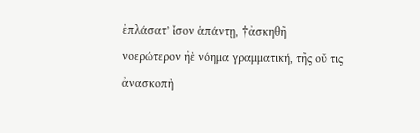ἐπλάσατ’ ἶσον ἁπάντῃ, †ἀσκηθῆ νοερώτερον ἠὲ νόημα γραμματική, τῆς οὔ τις ἀνασκοπὴ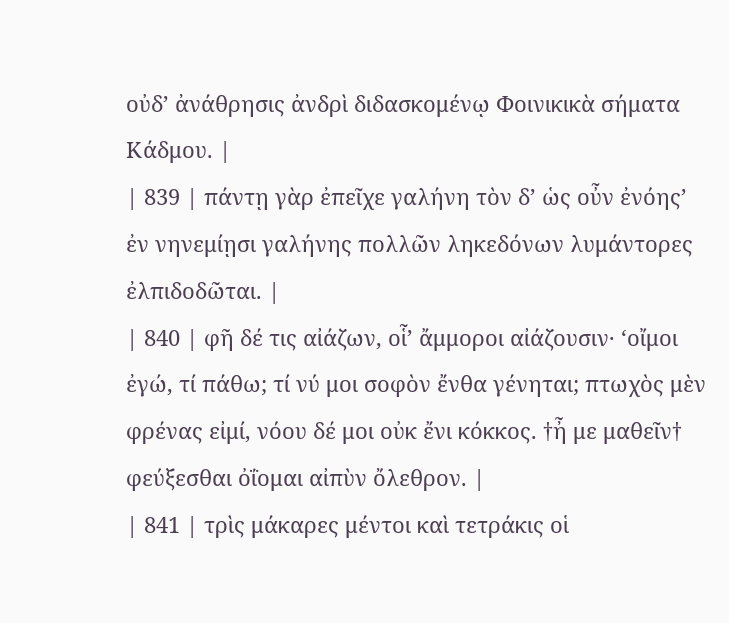οὐδ’ ἀνάθρησις ἀνδρὶ διδασκομένῳ Φοινικικὰ σήματα Κάδμου. |
| 839 | πάντῃ γὰρ ἐπεῖχε γαλήνη τὸν δ’ ὡς οὖν ἐνόης’ ἐν νηνεμίῃσι γαλήνης πολλῶν ληκεδόνων λυμάντορες ἐλπιδοδῶται. |
| 840 | φῆ δέ τις αἰάζων, οἷ’ ἄμμοροι αἰάζουσιν· ‘οἴμοι ἐγώ, τί πάθω; τί νύ μοι σοφὸν ἔνθα γένηται; πτωχὸς μὲν φρένας εἰμί, νόου δέ μοι οὐκ ἔνι κόκκος. †ἦ με μαθεῖν† φεύξεσθαι ὀΐομαι αἰπὺν ὄλεθρον. |
| 841 | τρὶς μάκαρες μέντοι καὶ τετράκις οἱ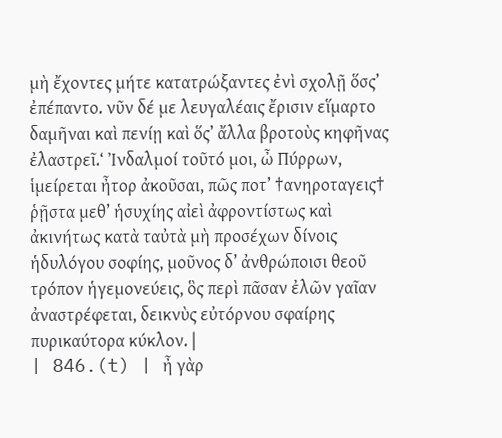μὴ ἔχοντες μήτε κατατρώξαντες ἐνὶ σχολῇ ὅσς’ ἐπέπαντο. νῦν δέ με λευγαλέαις ἔρισιν εἵμαρτο δαμῆναι καὶ πενίῃ καὶ ὅς’ ἄλλα βροτοὺς κηφῆνας ἐλαστρεῖ.‘ Ἰνδαλμοί τοῦτό μοι, ὦ Πύρρων, ἱμείρεται ἦτορ ἀκοῦσαι, πῶς ποτ’ †ανηροταγεις† ῥῇστα μεθ’ ἡσυχίης αἰεὶ ἀφροντίστως καὶ ἀκινήτως κατὰ ταὐτὰ μὴ προσέχων δίνοις ἡδυλόγου σοφίης, μοῦνος δ’ ἀνθρώποισι θεοῦ τρόπον ἡγεμονεύεις, ὃς περὶ πᾶσαν ἐλῶν γαῖαν ἀναστρέφεται, δεικνὺς εὐτόρνου σφαίρης πυρικαύτορα κύκλον. |
| 846.(t) | ἦ γὰρ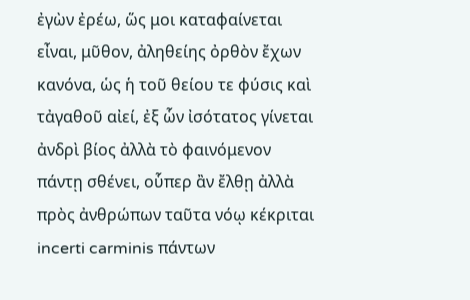ἐγὼν ἐρέω, ὥς μοι καταφαίνεται εἶναι, μῦθον, ἀληθείης ὀρθὸν ἔχων κανόνα, ὡς ἡ τοῦ θείου τε φύσις καὶ τἀγαθοῦ αἰεί, ἐξ ὧν ἰσότατος γίνεται ἀνδρὶ βίος ἀλλὰ τὸ φαινόμενον πάντῃ σθένει, οὗπερ ἂν ἔλθῃ ἀλλὰ πρὸς ἀνθρώπων ταῦτα νόῳ κέκριται incerti carminis πάντων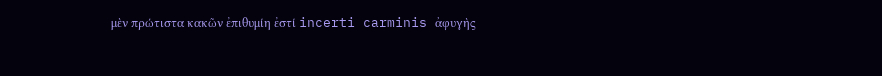μὲν πρώτιστα κακῶν ἐπιθυμίη ἐστί incerti carminis ἀφυγὴς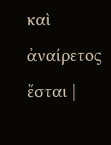καὶ ἀναίρετος ἔσται |